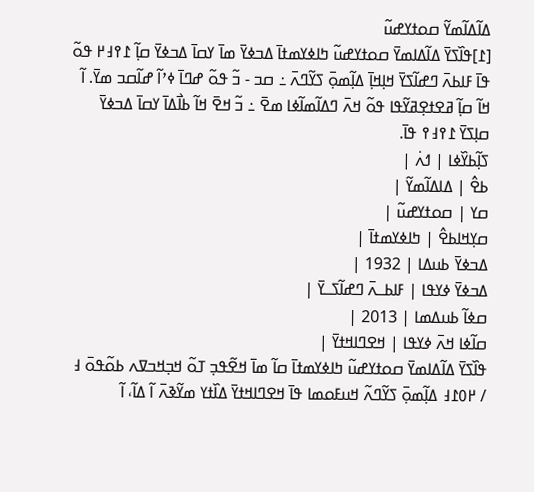ߡߊ߬ߡߊ߬ߘߌ߬ ߛߋߙߌߝߎ߬
[߁]ߟߊ߰ߖߌ߫ ߡߊ߬ߡߊߘߌ߫ ߛߋߙߌߝߎ߬ ߤߊߦߌߘߙߊ߫ ߡߏߦߌ߫ ߘߊ߫ ߌߛߊ߫ ߡߏߦߌ߫ ߛߊ߲߬ ߁߉߃߂ ߟߋ߬ ߟߊ߫ ߓߊߕߍ߫ ߣߝߊ߬ߖߌ߫ ߞߊ߲ߞߊ߲߫ ߡߊ߲߬ߘߋ߲߫ ߖߌ߬ߣߍ߫ ߸ ߛߏ - ߏ߬ ߟߋ߬ ߝߣߊ߫ ߦߴߊ߬ ߝߊ߬ߛߏ ߘߌ߫. ߊ߬ ߞߊ߬ ߛߊ߲߬ ߥߐߙߐ߲ߥߌ߬ߟߊ ߟߋ߬ ߞߍ߫ ߣߡߊ߬ߘߊ߬ߦߊ ߘߐ߫ ߸ ߏ߬ ߞߐ߫ ߞߊ߬ ߕߊ߯ߡߊ߫ ߌߛߊ߫ ߡߏߦߌ߫ ߛߊ߲ߖߌ߫ ߁߉߃߉ ߟߊ߫.
ߖߊ߲߬ߕߌ߰ߦߊ | ߗߍ߭ |
ߕߐ߮ | ߡߊߡߊ߬ߘߌ߬ |
ߛߌ | ߛߋߙߌߝߎ߬ |
ߛߌ߲ߞߊߕߐ߮ | ߤߊߦߌߘߙߊ߫ |
ߡߏߦߌ߫ ߕߎߡߊ | 1932 |
ߡߏߦߌ߫ ߦߌߟߊ | ߓߊߕߺߍ߫ ߣߝߊ߬ߖߺߌ߫ |
ߛߦߊ߬ ߕߎߡߘߊ | 2013 |
ߛߊ߬ߦߊ ߞߍ߫ ߦߌߟߊ | ߞߐߣߊߞߙߌ߫ |
ߟߊ߰ߖߌ߫ ߡߊ߬ߡߊߘߌ߫ ߛߋߙߌߝߎ߬ ߤߊߦߌߘߙߊ߫ ߛߊ߬ ߘߊ߫ ߞߐ߬ߟߏ߲ ߠߋ߬ ߞߏ߲ߞߏߜߍ ߕߋ߬ߟߋ߫ ߃ / ߂߀߁߃ ߡߊ߲߬ߘߋ߲߫ ߖߌ߬ߣߍ߬ ߞߎߓߋߘߊ ߟߊ߫ ߞߐߣߊߞߙߌ߫ ߡߊ߰ߙߌ ߘߌ߬ߢߍ߫ ߊ߬ ߡߊ߬، ߊ߬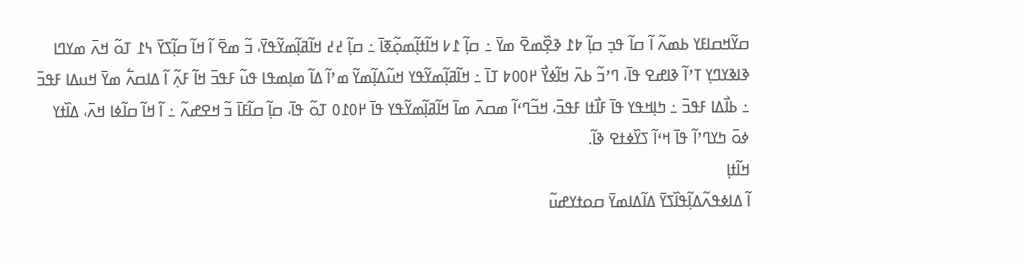ߛߌ߬ߞߛߊߓߌ ߕߘߍ߬ ߊ߬ ߛߊ߬ ߟߏ߲ ߛߊ߲߬ ߈߁ ߢߐ߲߰ߘߐ߫ ߘߌ߫ ߸ ߛߊ߲߬ ߁߇ ߞߊ߬ߙߊ߲߬ߘߋ߲߬ߧߊ߫ ߸ ߛߊ߲߬ ߄߄ ߞߊ߬ߥߊ߲߬ߘߌ߬ߟߌ߫، ߏ߬ ߘߐ߫ ߊ߬ ߞߊ߬ ߛߊ߲߬ߖߌ߫ ߆߁ ߠߋ߬ ߞߍ߫ ߘߌߣߊ ߢߊߢߌߣߌ߲ ߠߴߊ߬ ߢߊߝߐ ߟߊ߫، ߣߴߏ߬ ߕߍ߫ ߞߊ߬ߦߌ߯ ߂߀߀߈ ߠߊ߫ ߸ ߞߊ߬ߥߊ߲߬ߘߌ߬ߟߌ ߞߎ߬ߡߊ߲߬ߘߌ߬ ߘߴߊ߬ ߡߊ߬ ߘߊ߲ߘߟߊ ߟߎ߬ ߓߟߏ߫ ߞߊ߬ ߓߍ߲߬ ߊ߬ ߡߊߛߍ߱ ߘߌ߫ ߞߎߡߊ ߓߟߏ߫ ߸ ߕߊ߯ߡߊ ߓߟߏ߫ ߸ ߤߊ߲ߞߟߌ ߟߊ߫ ߓߊ߯ߙߊ ߓߟߏ߫، ߞߏ߬ߣߵߊ߬ ߘߛߍ߫ ߘߊ߫ ߞߊ߬ߥߊ߲߬ߘߌ߬ߟߌ ߟߊ߫ ߂߀߁߀ ߠߋ߬ ߟߊ߫، ߛߊ߲߬ ߛߊ߬ߓߊ߫ ߏ߬ ߞߐߝߍ߬ ߸ ߊ߬ ߞߊ߬ ߛߊ߬ߦߊ ߞߍ߫، ߡߊ߰ߙߌ ߦߋ߫ ߤߌߣߴߊ߬ ߟߊ߫ ߞߵߊ߬ ߖߌ߰ߦߙߐ ߢߊ߬.
ߞߊ߬ߙߊ߲
ߊ߬ ߡߊߦߟߍ߬ߡߊ߲߬ߟߊ߰ߖߌ߫ ߡߊ߬ߡߊߘߌ߫ ߛߋߙߌߝߎ߬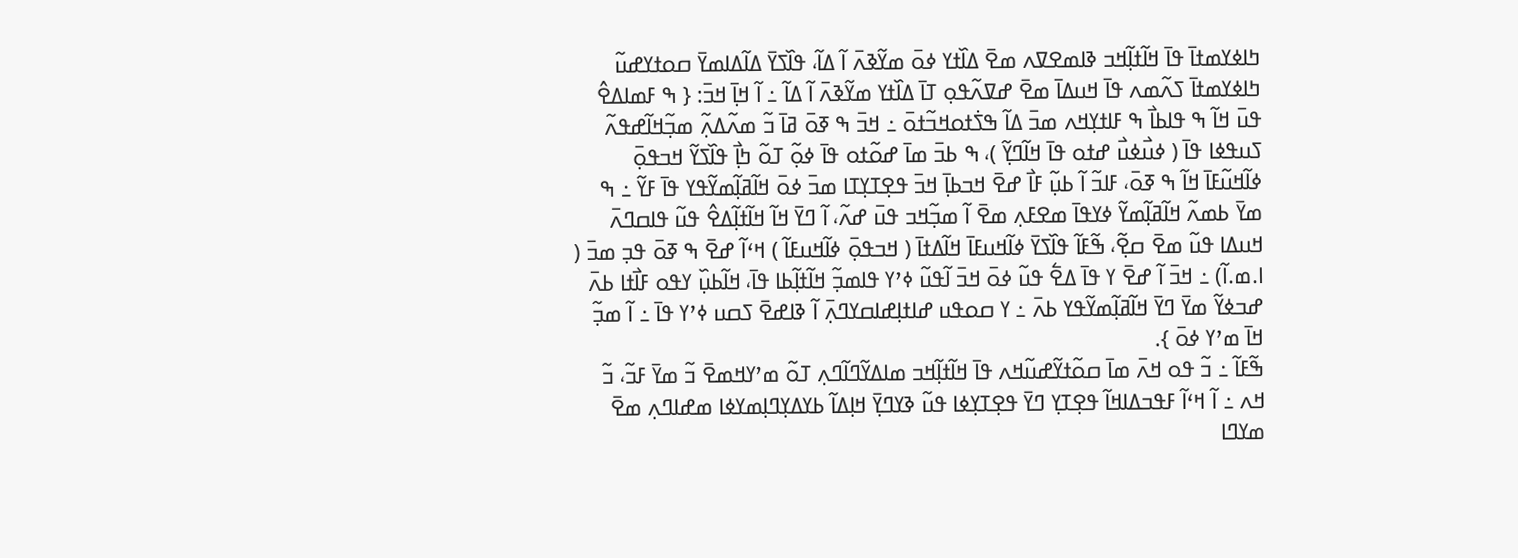ߤߊߦߌߘߙߊ߫ ߟߊ߫ ߞߊ߬ߙߊ߲߬ߞߏ ߢߊߘߐߜߍ ߘߐ߫ ߡߊ߰ߙߌ ߦߋ߫ ߘߌ߬ߢߍ߫ ߊ߬ ߡߊ߬، ߟߊ߰ߖߌ߫ ߡߊ߬ߡߊߘߌ߫ ߛߋߙߌߝߎ߬ ߤߊߦߌߘߙߊ߫ ߖߍ߬ߘߍ ߟߊ߫ ߞߎߡߊ߫ ߘߐ߫ ߝߜߍ߬ߟߋ߲ ߠߊ߫ ߡߊ߰ߙߌ ߘߌ߬ߢߍ߫ ߊ߬ ߡߊ߬ ߸ ߊ߬ ߞߊ߲߫ ߞߏ߫: { ߒ ߓߘߊߡߐ߮ ߟߎ߫ ߞߊ߬ ߒ ߟߊߕߊ߯ ߒ ߓߊߙߌ߲ߞߍ ߘߏ߫ ߡߊ߬ ߒߖ߭ߙߋߞߏ߬ߙߋ߫ ߸ ߞߏ߫ ߒ ߧߋ߫ ߥߊ߫ ߏ߬ ߘߍ߬ߡߍ߲߬ ߘߏ߲߬ߞߊ߬ߝߟߍ߬ ߖߎߟߦߊ ߟߊ߫ ( ߦߎ߯ߦߎ߯ ߝߙߋ ߟߊ߫ ߞߊ߬ߣߌ߲߬ )، ߒ ߕߏ߫ ߘߊ߫ ߝߋ߬ߙߋ ߟߊ߫ ߦߋ߲߬ ߠߋ߬ ߤߊ߲߯ ߟߊ߰ߖߌ߬ ߞߏߟߋ߲߫ ߦߊ߬ߞߎ߬ߓߊ߫ ߞߊ߬ ߒ ߧߋ߫، ߓߊߏ߬ ߊ߬ ߕߎ߲߬ ߓߊ߯ ߝߐ߫ ߞߏߕߊ߲߫ ߞߏ߫ ߟߐ߲ߠߌ߲ߠߊ ߘߏ߫ ߦߋ߫ ߞߊ߬ߥߊ߲߬ߘߌ߬ߟߌ ߟߊ߫ ߓߌ߬ ߸ ߒ ߘߌ߫ ߕߘߍ߬ ߞߊ߬ߥߊ߲߬ߘߌ߬ ߦߌߟߊ߫ ߘߐߓߍ߲ ߘߐ߫ ߊ߬ ߘߏ߲߬ߞߏ ߟߎ߫ ߝߍ߬، ߊ߬ ߣߌ߫ ߞߊ߬ ߞߊ߬ߙߊ߲߬ߡߐ߮ ߟߎ߬ ߟߊߛߣߍ߫ ߞߎߡߊ ߟߎ߬ ߘߐ߫ ߛߐ߲߬، ߒ߬ߓߊ߬ ߟߊ߰ߖߌ߫ ߦߊ߬ߞߎߓߊ߫ ߞߊ߬ߡߙߊ߫ ( ߞߏߟߋ߲߫ ߦߊ߬ߞߎߓߊ߬ ) ߞߵߊ߬ ߝߐ߫ ߒ ߧߋ߫ ߟߏ߲ ߘߏ߫ ( ߊ.ߘ.ߊ߬) ߸ ߞߏ߫ ߊ߬ ߝߐ߫ ߌ ߟߊ߫ ߡߐ߱ ߟߎ߬ ߦߋ߫ ߞߏ߫ ߊ߬ߟߎ߬ ߦߴߌ ߟߊߘߏ߲߬ ߞߊ߬ߙߊ߲߬ߕߊ ߟߊ߫، ߞߊ߬ߕߎ߲߰ ߌߟߋ ߓߊ߯ߙߊ ߕߍ߫ ߝߏߦߌ߬ ߘߌ߫ ߣߌ߫ ߞߊ߬ߥߊ߲߬ߘߌ߬ߟߌ ߕߍ߫ ߸ ߌ ߛߋߟߎ ߝߊߙߊ߲ߝߊߛߌߣߍ߲߫ ߊ߬ ߢߊߝߐ߫ ߖߛߎ ߦߴߌ ߟߊ߫ ߸ ߊ߬ ߘߏ߲߬ ߞߊ߫ ߘߴߌ ߦߋ߫ }.
ߒ߬ߓߊ߬ ߸ ߏ߬ ߟߋ ߞߍ߫ ߘߊ߫ ߛߋ߬ߙߌ߬ߝߎ߬ߞߍ ߟߊ߫ ߞߊ߬ߙߊ߲߬ߞߏ ߘߊߡߌ߬ߣߊ߬ߣߍ߲ ߠߋ߬ ߘߴߌߞߘߐ߫ ߏ߬ ߘߌ߫ ߓߏ߬، ߏ߬ ߞߍ ߸ ߊ߬ ߞߵߊ߬ ߓߟߏߡߊߞߊ߬ ߟߐ߲ߠߌ߲ ߣߌ߫ ߟߐ߲ߠߌ߲ߦߊ ߟߎ߬ ߢߌߣߌ߲߫ ߞߊ߲ߡߊ߬ ߕߌߡߌ߲ߣߊ߲ߘߌߦߊ ߘߝߊߣߍ߲ ߘߐ߫ ߘߌߣߊ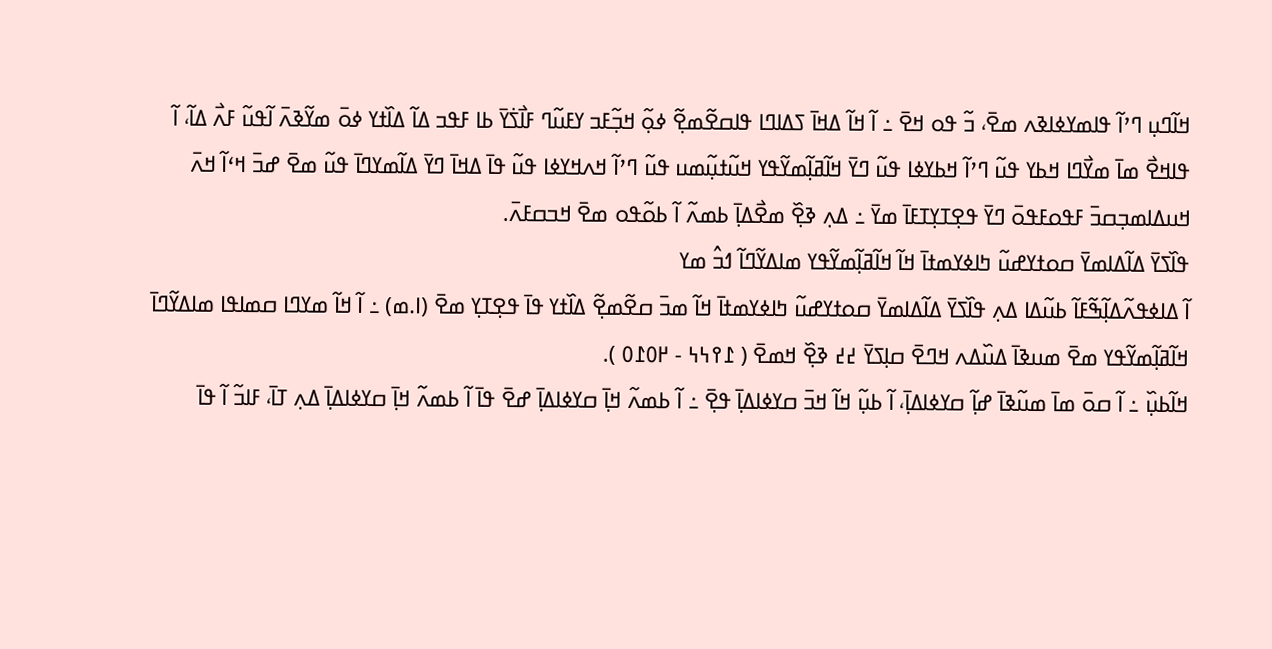ߞߊ߬ߣߎ߲ ߣߴߊ߬ ߟߊߘߌߦߊߢߍ ߘߐ߫، ߏ߬ ߟߋ ߞߐ߫ ߸ ߊ߬ ߞߊ߬ ߡߞߊ߫ ߖߡߊߣߊ ߟߊߛߐ߬ߘߐ߲߬ ߦߋ߲߬ ߞߏ߲߬ߓߏ ߌߓߎ߬ߣ ߓߊ߯ߖ߭ߌ߫ ߕߊ ߓߟߏ ߡߊ߬ ߡߊ߰ߙߌ ߦߋ߫ ߘߌ߬ߢߍ߫ ߊ߬ߟߎ߬ ߓߍ߯ ߡߊ߬، ߊ߬ ߟߊߞߐ߯ ߘߊ߫ ߘߌ߯ߣߊ ߞߕߌ ߟߎ߬ ߣߴߊ߬ ߞߕߌߦߊ ߟߎ߬ ߣߌ߫ ߞߊ߬ߥߊ߲߬ߘߌ߬ߟߌ ߞߎ߬ߙߎ߲߬ߘߎ ߟߎ߬ ߣߴߊ߬ ߞߍߞߌߦߊ ߟߎ߬ ߟߊ߫ ߡߞߊ߫ ߣߌ߫ ߡߊ߬ߘߌߣߊ߫ ߟߎ߬ ߘߐ߫ ߝߏ߫ ߞߵߊ߬ ߞߍ߫ ߞߎߡߊߘߏ߲ߛߏ߫ ߓߟߋߓߟߋ߫ ߣߌ߫ ߟߐ߲ߠߌ߲ߠߓߊ߫ ߘߌ߫ ߸ ߡߍ߲ ߢߐ߲߰ ߘߐ߯ߡߊ߲߫ ߕߘߍ߬ ߊ߬ ߕߋ߬ߟߋ ߘߐ߫ ߞߏߛߓߍ߫.
ߟߊ߰ߖߌ߫ ߡߊ߬ߡߊߘߌ߫ ߛߋߙߌߝߎ߬ ߤߊߦߌߘߙߊ߫ ߞߊ߬ ߞߊ߬ߥߊ߲߬ߘߌ߬ߟߌ ߘߊߡߌ߬ߣߊ߬ ߗߏ߮ ߘߌ
ߊ߬ ߡߊߦߟߍ߬ߡߊ߲߬ߒ߬ߓߊ߬ ߕߎ߬ߡߊ ߡߍ߲ ߟߊ߰ߖߌ߫ ߡߊ߬ߡߊߘߌ߫ ߛߋߙߌߝߎ߬ ߤߊߦߌߘߙߊ߫ ߞߊ߬ ߘߏ߫ ߛߐ߬ߘߐ߲߬ ߡߊ߰ߙߌ ߟߊ߫ ߟߐ߲ߠߌ߲ ߘߐ߫ (ߊ.ߘ) ߸ ߊ߬ ߞߊ߬ ߘߌߣߊ ߛߘߊߟߊ ߘߊߡߌ߬ߣߊ߫ ߞߊ߬ߥߊ߲߬ߘߌ߬ߟߌ ߘߐ߫ ߘߎߢߊ߫ ߡߎ߰ߡߍ ߞߣߐ߫ ߛߊ߲ߖߌ߫ ߄߄ ߢߐ߲߰ ߞߘߐ߫ ( ߁߉߆߆ - ߂߀߁߀ ).
ߞߊ߬ߕߎ߲߰ ߸ ߊ߬ ߛߋ߫ ߘߊ߫ ߘߎ߬ߢߊ߫ ߝߊ߲߬ ߛߌߦߊߡߊ߲߫، ߊ߬ ߕߎ߲߬ ߞߊ߬ ߞߏ߫ ߛߌߦߊߡߊ߲߫ ߟߐ߲߫ ߸ ߊ߬ ߕߘߍ߬ ߞߊ߲߫ ߛߌߦߊߡߊ߲߫ ߝߐ߫ ߟߊ߫ ߊ߬ ߕߘߍ߬ ߞߊ߲߫ ߛߌߦߊߡߊ߲߫ ߡߍ߲ ߠߊ߫، ߓߊߏ߬ ߊ߬ ߟߊ߫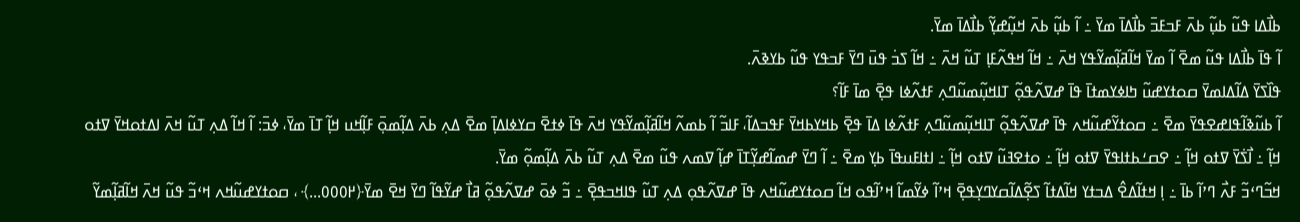ߕߊ߯ߡߊ ߟߎ߬ ߕߎ߲߬ ߕߍ߫ ߓߏߓߏ߫ ߕߊ߯ߡߊ߫ ߘߌ߫ ߸ ߊ߬ ߕߎ߲߬ ߕߍ߫ ߞߎ߲߬ߝߌ߲߬ ߕߊ߯ߡߊ߫ ߘߌ߫.
ߊ߬ ߟߊ߫ ߕߊ߯ߡߊ ߟߎ߬ ߘߐ߫ ߊ߬ ߘߌ߫ ߞߊ߬ߥߊ߲߬ߘߌ߬ߟߌ ߞߍ߫ ߸ ߞߊ߬ ߞߟߍ߬ߓߊ߲ ߠߎ߬ ߞߍ߫ ߸ ߞߊ߬ ߖߏ߭ ߟߎ߫ ߣߌ߫ ߓߏߟߌ ߟߎ߬ ߕߌߢߍ߫.
ߟߊ߰ߖߌ߫ ߡߊ߬ߡߊߘߌ߫ ߛߋߙߌߝߎ߬ ߤߊߦߌߘߙߊ߫ ߟߊ߫ ߝߜߍ߬ߟߋ߲߬ ߠߊߞߎ߲߬ߘߎ߬ߣߍ߲ ߓߙߍ߬ߦߊ ߟߐ߲߫ ߘߊ߫ ߓߊ߬؟
ߊ߬ ߕߎ߬ߢߊ߬ߟߊߝߐߟߌ߫ ߘߐ߫ ߸ ߛߋߙߌ߬ߝߎ߬ߞߍ ߟߊ߫ ߝߜߍ߬ߟߋ߲߬ ߠߊߞߎ߲߬ߘߎ߬ߣߍ߲ ߓߙߍ߬ߦߊ ߡߊ߫ ߟߐ߲߫ ߕߞߌߕߞߌ߫ ߓߟߏߡߊ߬، ߓߊߏ߬ ߊ߬ ߕߘߍ߬ ߞߊ߬ߥߊ߲߬ߘߌ߬ߟߌ ߞߍ߫ ߟߊ߫ ߦߙߐ߫ ߛߌߦߊߡߊ߲߫ ߘߐ߫ ߡߍ߲ ߕߍ߫ ߡߊ߲߬ߘߋ߲߫ ߓߊ߲߬ߞߎ ߞߊ߲߬ ߠߊ߫ ߘߌ߫، ߦߏ߫: ߊ߬ ߞߊ߬ ߡߍ߲ ߠߎ߬ ߞߍ߫ ߊߡߙߋߞߌ߫ ߜߙߋ ߞߊ߲߬ ߸ ߊ߯ߖ߭ߌ߫ ߜߙߋ ߞߊ߲߬ ߸ ߐߛߑߕߙߊߟߌ߫ ߜߙߋ ߞߊ߲߬ ߸ ߋߙߐߔߎ߬ ߜߙߋ ߞߊ߲߬ ߸ ߊߙߊߓߎߟߊ߫ ߕߌ߲ ߘߐ߫ ߸ ߊ߬ ߣߌ߫ ߝߘߊ߬ߝߌ߲߬ߠߊ߫ ߝߊ߲߬ ߜߘߍ ߟߎ߬ ߘߐ߫ ߡߍ߲ ߠߎ߬ ߕߍ߫ ߡߊ߲߬ߘߋ߲߬ ߘߌ߫.
ߞߏ߬ߣߵߏ߬ ߓߍ߯ ߣߴߊ߬ ߕߊ߫ ߸ ߊ߲ ߞߙߊ߬ߡߐ߮ ߡߏߙߌ ߞߊ߬ߡߙߊ߬ ߖߐ߲߬ߡߊ߬ߛߌߣߌ߲ߟߐ߲߫ ߞߴߊ߬ ߦߌ߬ߘߊ߬ ߞߴߊ߬ߟߋ ߞߊ߬ ߛߋߙߌߝߎ߬ߞߍ ߟߊ߫ ߝߜߍ߬ߟߋ߲ ߡߍ߲ ߠߎ߬ ߟߊߞߏߟߐ߲߫ ߸ ߏ߬ ߦߋ߫ ߝߜߍ߬ߟߋ߲߬ ߥߊ߯ ߝߌ߬ߟߊ߬ ߣߌ߫ ߞߐ߫ ߘߌ߫﴿߂߀߀߀...﴾ ، ߛߋߙߌߝߎ߬ߞߍ ߞߵߏ߬ ߟߎ߬ ߞߍ߫ ߞߊ߬ߥߊ߲߬ߘߌ߬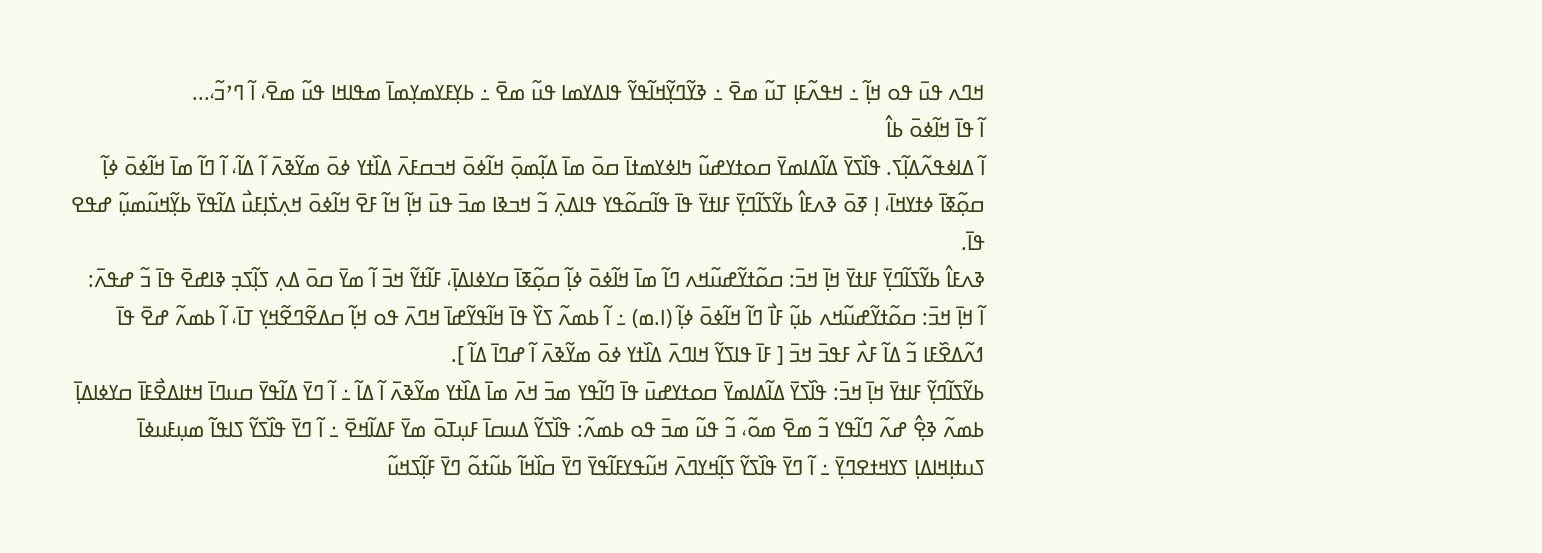ߞߣߍ ߟߎ߫ ߟߋ ߞߊ߲߬ ߸ ߞߟߍ߬ߓߊ߲ ߠߎ߬ ߘߐ߫ ߸ ߢߌ߬ߣߌ߲߬ߞߊ߬ߟߌ߬ ߟߊߡߌߘߊ ߟߎ߬ ߘߐ߫ ߸ ߕߌ߲ߓߌߘߌ߲ߘߊ߫ ߘߟߊߞߊ ߟߎ߬ ߘߐ߫، ߊ߬ ߣߴߏ߬،...
ߊ߬ ߟߊ߫ ߞߊ߬ߦߋ߫ ߕߊ߮
ߊ߬ ߡߊߦߟߍ߬ߡߊ߲߬ߖ. ߟߊ߰ߖߌ߫ ߡߊ߬ߡߊߘߌ߫ ߛߋߙߌߝߎ߬ ߤߊߦߌߘߙߊ߫ ߛߋ߫ ߘߊ߫ ߡߊ߲߬ߘߋ߲߫ ߞߊ߬ߦߋ߫ ߞߏߛߓߍ߫ ߡߊ߰ߙߌ ߦߋ߫ ߘߌ߬ߢߍ߫ ߊ߬ ߡߊ߬، ߊ߬ ߣߊ߬ ߘߊ߫ ߞߊ߬ߦߋ߫ ߦߊ߲߬ ߛߋ߲߬ߧߊ߫ ߦߙߌߞߊ߫، ߊ߲ ߧߋ߫ ߢߍߓߊ߮ ߕߌ߬ߖߊ߬ߣߌ߲߫ ߓߊߙߌ߫ ߟߊ߫ ߟߊ߬ߛߋ߬ߟߌ ߟߊߡߍ߲߫ ߏ߬ ߞߏߢߊ ߘߏ߫ ߟߎ߫ ߞߊ߲߬ ߞߊ߬ ߓߐ߫ ߞߊ߬ߦߋ߫ ߞߍ߲ߖ߭ߊ߲ߓߎ߯ ߡߊ߬ߟߌ߫ ߕߌ߲߬ߞߎ߬ߘߎ߲߬ ߝߟߐ ߟߊ߫.
ߢߍߓߊ߮ ߕߌ߬ߖߊ߬ߣߌ߲߫ ߓߊߙߌ߫ ߞߊ߲߫ ߞߏ߫: ߛߋ߬ߙߌ߬ߝߎ߬ߞߍ ߣߊ߬ ߘߊ߫ ߞߊ߬ߦߋ߫ ߦߊ߲߬ ߛߋ߲߬ߧߊ߫ ߛߌߦߊߡߊ߲߫، ߓߊ߬ߙߌ߬ ߞߏ߫ ߊ߬ ߘߌ߫ ߛߋ߫ ߡߍ߲ ߖߊ߲߬ߖߏ߲ ߢߊߝߐ߫ ߟߊ߫ ߏ߬ ߝߟߍ߫:
ߊ߬ ߞߊ߲߫ ߞߏ߫: ߛߋ߬ߙߌ߬ߝߎ߬ߞߍ ߕߎ߲߬ ߓߊ߯ ߣߊ߬ ߞߊ߬ߦߋ߫ ߦߊ߲߬ (ߊ.ߘ) ߸ ߊ߬ ߕߘߍ߬ ߖߌ߰ ߟߊ߫ ߞߊ߬ߟߌ߬ߝߊ߫ ߞߣߍ߫ ߟߋ ߞߊ߲߬ ߛߡߐ߬ߣߐ߬ߞߌ߲ ߠߊ߫، ߊ߬ ߕߘߍ߬ ߝߐ߫ ߟߊ߫ ߗߍ߬ߡߐ߰ߓߊ ߏ߬ ߡߊ߬ ߓߍ߯ ߓߟߏ߫ ߞߏ߫ [ ߓߊ߫ ߟߊߖߌ߬ ߞߊߣߍ߫ ߡߊ߰ߙߌ ߦߋ߫ ߘߌ߬ߢߍ߫ ߊ߬ ߝߣߊ߫ ߡߊ߬ ].
ߕߌ߬ߖߊ߬ߣߌ߲߬ ߓߊߙߌ߫ ߞߊ߲߫ ߞߏ߫: ߟߊ߰ߖߌ߫ ߡߊ߬ߡߊߘߌ߫ ߛߋߙߌߝߎ߫ ߟߊ߫ ߣߊ߬ߟߌ ߘߏ߫ ߞߍ߫ ߘߊ߫ ߡߊ߰ߙߌ ߘߌ߬ߢߍ߫ ߊ߬ ߡߊ߬ ߸ ߊ߬ ߣߌ߫ ߡߊ߬ߟߌ߫ ߛߎߣߊ߫ ߞߙߊߡߐ߯ߓߊ߫ ߛߌߦߊߡߊ߲߫ ߕߘߍ߬ ߢߐ߲߮ ߝߍ߬ ߣߊ߬ߟߌ ߏ߬ ߘߐ߫ ߘߋ߬، ߏ߬ ߟߎ߬ ߘߏ߫ ߟߋ ߕߘߍ߬: ߟߊ߰ߖߌ߬ ߡߎߛߊ߫ ߓߎ߲ߠߋ߫ ߘߌ߫ ߓߡߊ߬ߞߐ߫ ߸ ߊ߬ ߣߌ߫ ߟߊ߰ߖߌ߬ ߖߊߟߊ߬ ߘߎ߲ߓߎߦߊ߫ ߖߎߙߊ߲ߞߊߡߊ߲ ߖߌߞߙߐߣߌ߲߫ ߸ ߊ߬ ߣߌ߫ ߟߊ߰ߖߌ߬ ߖߊ߲߬ߞߌߣߍ߫ ߞߎ߬ߟߌߓߊ߬ߟߌ߫ ߣߌ߫ ߛߊ߰ߞߊ߬ ߕߎ߬ߙߋ߬ ߣߌ߫ ߓߊ߲߬ߖߞߎ߬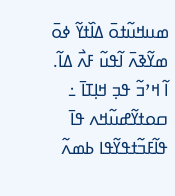ߘߎߞߎ߬ߙߋ߫ ߡߊ߰ߙߌ߬ ߦߋ߫ ߘߌ߬ߢߍ߫ ߊ߬ߟߎ߬ ߓߍ߯ ߡߊ߬.
ߊ߬ ߞߴߏ߬ ߟߏ߲ ߞߊ߲ߠߊ߫ ߸ ߛߋߙߌ߬ߝߎ߬ߞߍ ߟߊ߫ ߟߊ߬ߓߏ߬ߙߟߌ߬ߟߊ ߕߘߍ߬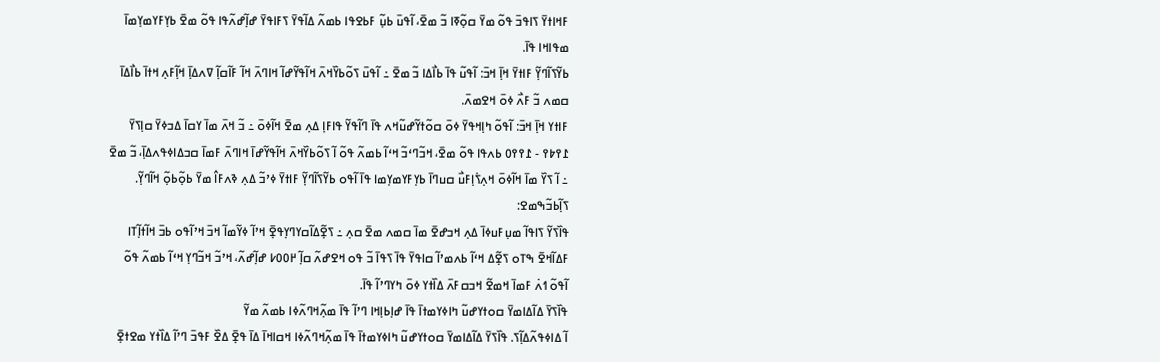ߓߞߊߙߌ߫ ߖߊߟߏ߫ ߟߋ߬ ߘߌ߫ ߛߋ߲߬ߧߊ ߏ߬ ߘߐ߫، ߊ߬ߟߎ߫ ߕߎ߲߬ ߓߕߐߟߊ ߕߘߍ߬ ߡߊ߬ߟߌ߫ ߖߓߊߟߌ߫ ߝߊ߲߬ߝߍ߬ߟߊ ߟߋ߬ ߘߐ߫ ߕߌ߲ߓߌߘߌ߲ߘߊ߫ ߘߟߊߞߊ ߟߊ߫.
ߕߌ߬ߖߊ߬ߣߌ߲߬ ߓߊߙߌ߫ ߞߊ߲߫ ߞߏ߫: ߊ߬ߟߎ߬ ߟߊ߫ ߕߊ߯ߡߊ ߏ߬ ߘߐ߫ ߸ ߊ߬ߟߎ߫ ߖߋ߬ߕߌ߰ߞߍ߫ ߞߊ߬ߟߌ߬ߝߊ߬ ߞߊߣߍ߫ ߞߊ߬ ߓߊ߬ߛߊ߲߬ ߜߍߡߊ߲߫ ߞߊ߲߬ߓߍ߲ ߞߙߊ߫ ߕߊ߯ߡߊ߫ ߛߘߍ ߏ߬ ߓߍ߯ ߦߋ߫ ߞߐߘߍ߫.
ߓߊߙߌ ߞߊ߲߫ ߞߏ߫: ߊ߬ߟߋ߬ ߤߊ߲ߞߟߌ߫ ߦߋ߫ ߛߋ߬ߙߌ߬ߝߎ߬ߞߍ ߟߊ߫ ߣߊ߬ߟߌ߬ ߟߊߓߊ߲ ߡߍ߲ ߘߐ߫ ߞߊ߬ߦߋ߫ ߸ ߏ߬ ߞߍ߫ ߘߊ߫ ߌߛߊ߫ ߡߏߦߌ߫ ߛߊ߲ߖߌ߫ ߁߉߈߉ - ߁߉߉߀ ߕߍߟߊ ߟߋ߬ ߘߐ߫، ߞߏ߬ߣߵߏ߬ ߞߵߊ߬ ߕߘߍ߬ ߟߋ߬ ߊ߬ ߖߋ߬ߕߌ߰ߞߍ߫ ߞߊ߬ߟߌ߬ߝߊ߫ ߞߊߣߍ߫ ߓߘߊ߫ ߛߏߡߊߦߟߍߡߊ߲߫، ߏ߬ ߘߐ߫ ߸ ߊ߬ ߖߌ߰ ߘߊ߫ ߞߊ߬ߦߋ߫ ߞߍ߲ߖ߭ߊ߲ߓߎ߯ ߛߎߣߊ߫ ߕߌ߲ߓߌߘߌ߲ߘߊ ߟߊ߫ ߊ߬ߟߋ ߕߌ߬ߖߊ߬ߣߌ߲߬ ߓߊߙߌ߫ ߦߴߏ߬ ߡߍ߲ ߢߍߓߊ߮ ߘߌ߫ ߕߋ߲߬ߕߋ߲߬ ߞߊ߬ߣߌ߲߬.
ߖߊ߲߬ߕߏ߬ߒߘߐ:
ߟߊ߰ߖߌ߬ ߖߊߟߊ߬ ߘߎ߲ߓߎߦߊ߫ ߡߍ߲ ߞߏߝߐ߫ ߘߊ߫ ߛߘߍ ߘߐ߫ ߛߍ߲ ߸ ߖߐ߲߬ߡߊ߬ߛߌߣߌ߲ߟߐ߲߫ ߞߴߊ߬ ߦߌ߬ߘߊ߬ ߞߏ߫ ߞߴߊ߬ߟߋ ߕߏ߫ ߞߊ߬ߙߊ߲߬ߠߊ ߓߡߊ߬ߞߐ߫ ߒߠߋ ߖߐ߲߬ߡ ߞߵߊ߬ ߕߍߘߴߊ߬ ߛߊߟߌ߫ ߟߊ߫ ߖߟߊ߫ ߏ߬ ߟߋ ߞߐߝߍ߬ ߛߊ߲߬ ߂߀߀߇ ߝߊ߲߬ߝߍ߬، ߞߴߏ߬ ߞߏ߬ߣߌ߲ ߞߵߊ߬ ߕߘߍ߬ ߟߋ߬ ߊ߬ߟߋ߬ ߗߍ߭ ߓߘߊ߫ ߞߘߐ߬ ߞߏߛߓߍ߫ ߡߊ߰ߙߌ ߦߋ߫ ߤߌߣߴߊ߬ ߟߊ߫.
ߟߊ߰ߖߌ߫ ߡߊ߬ߡߊߘߌ߫ ߛߋߙߌߝߎ߬ ߤߊߦߌߘߙߊ߫ ߟߊ߫ ߝߊ߲ߕߊ߲ߞߊ ߣߴߊ߬ ߟߊ߫ ߘߍ߲߬ߞߣߍ߬ߦߊ ߕߘߍ߬ ߘߌ߬
ߊ߬ ߡߊߦߟߍ߬ߡߊ߲߬ߖ. ߟߊ߰ߖߌ߫ ߡߊ߬ߡߊߘߌ߫ ߛߋߙߌߝߎ߬ ߤߊߦߌߘߙߊ߫ ߟߊ߫ ߘߍ߲߬ߞߣߍ߬ߦߊ ߞߛߊߞߊ߫ ߡߊ߫ ߟߐ߲߫ ߡߐ߰ ߓߟߏ߫ ߣߴߊ߬ ߡߊ߰ߙߌ ߘߐߙߐ߲߫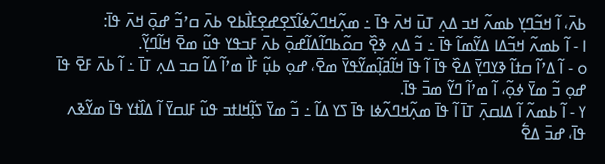ߕߍ߫، ߊ߬ ߞߏ߬ߣߌ߲ ߕߘߍ߬ ߞߏ ߡߍ߲ ߠߎ߫ ߞߍ߫ ߟߊ߫ ߸ ߘߍ߲߬ߞߣߍ߬ߦߊ߬ߖߐ߲ߝߐ߲ߓߊ߯ߕߐ ߕߍ߫ ߛߴߏ߬ ߝߋ߲߫ ߞߍ߫ ߟߊ߫:
ߊ - ߊ߬ ߕߘߍ߬ ߞߏ߬ߡߊ ߡߌ߬ߘߊ߬ ߟߊ߫ ߸ ߏ߬ ߡߍ߲ ߢߐ߲߰ ߛߋ߬ߕߣߊ߬ߡߊ߬ߝߋ߲߫ ߕߍ߫ ߓߏߟߌ ߟߎ߬ ߘߐ߫ ߞߊ߬ߣߌ߲߬.
ߋ - ߊ߬ ߡߴߊ߬ ߛߙߊ߬ ߢߌߣߌ߲߫ ߡߐ߰ ߟߊ߫ ߊ߬ ߟߊ߫ ߞߊ߬ߥߊ߲߬ߘߌ߬ߟߌ߫ ߘߐ߫، ߝߋ߲ ߕߎ߲߬ ߓߊ߯ ߘߴߊ߬ ߡߊ߬ ߛߏ ߡߍ߲ ߠߊ߫ ߸ ߊ߬ ߕߍ߫ ߓߐ߫ ߟߊ߫ ߝߋ߲ ߏ߬ ߘߌ߫ ߦߋ߲߬، ߊ߬ ߘߴߊ߬ ߣߌ߬ ߘߏ߫ ߟߊ߫.
ߌ - ߊ߬ ߕߘߍ߬ ߊ߬ ߡߊߛߍ߲߫ ߠߊ߫ ߊ߬ ߟߊ߫ ߘߍ߲߬ߞߣߍ߬ߦߊ ߟߊ߫ ߖߌ ߡߊ߬ ߸ ߏ߬ ߘߌ߫ ߖߊ߲߬ߞߊߙߏ ߟߎ߬ ߓߊߛߌ߫ ߊ߬ ߡߊ߰ߙߌ ߟߊ߫ ߘߌ߬ߢߍ ߟߊ߫، ߝߏ߫ ߡߐ߱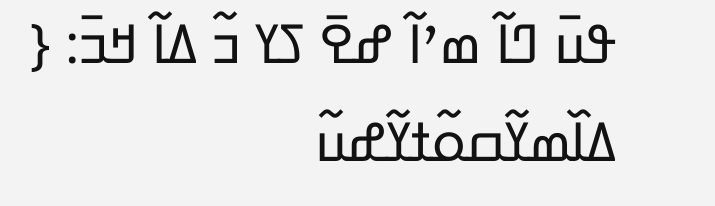ߟߎ߫ ߣߊ߬ ߘߴߊ߬ ߝߐ߫ ߖߌ ߏ߬ ߡߊ߬ ߞߏ߫: { ߡߊ߰ߘߌ߬ߛߋ߬ߙߌ߬ߝߎ߬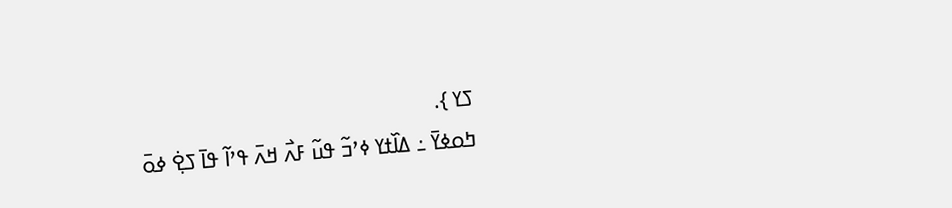ߖߌ }.
ߤߋߦߌ߫ ߸ ߡߊ߰ߙߌ ߦߴߏ߬ ߟߎ߬ ߓߍ߯ ߞߍ߫ ߟߴߊ߬ ߟߊ߫ ߖߐ߲߭ ߦߋ߫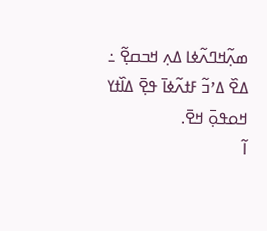ߘߍ߲߬ߞߣߍ߬ߦߊ ߡߍ߲ ߞߏߛߐ߲߬ ߸ ߡߐ߰ ߡߴߏ߬ ߓߙߍ߬ߦߊ߫ ߟߐ߲߫ ߡߊ߰ߙߌ ߞߋߟߋ߲߫ ߞߐ߫.
ߊ߬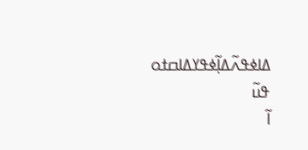ߡߊߦߟߍ߬ߡߊ߲߬ߦߟߌߡߊߛߙߋ ߟߎ߬
ߊ߬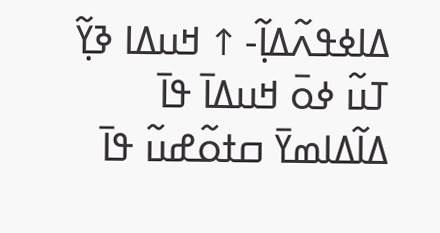ߡߊߦߟߍ߬ߡߊ߲߬- ↑ ߞߎߡߊ ߢߌ߲߬ ߠߎ߬ ߦߋ߫ ߞߎߡߊ߫ ߟߊ߫ ߡߊ߬ߡߊߘߌ߫ ߛߙߋ߬ߝߎ߬ ߟߊ߫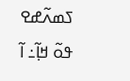ߖߘߍ߬ߝߐ ߟߋ߬ ߞߊ߲߬߸ ߊ߬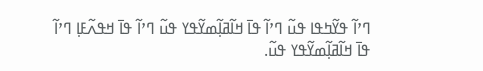ߣߴߊ߬ ߟߌ߬ߤߟߊ ߟߎ߬ ߣߴߊ߬ ߟߊ߫ ߞߊ߬ߥߊ߲߬ߘߌ߬ߟߌ ߟߎ߬ ߣߴߊ߬ ߟߊ߫ ߞߟߍ߬ߓߊ߲ ߣߴߊ߬ ߟߊ߫ ߞߊ߬ߥߊ߲߬ߘߌ߬ߟߌ ߟߎ߬.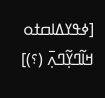[ߦߟߌߡߊߛߙߋ ߞߊ߬ߣߌ߲߬ߣߍ߲߫ (؟)]